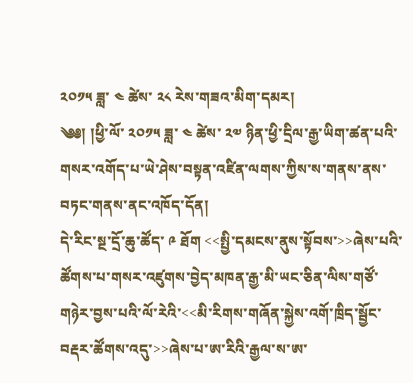༢༠༡༥ ཟླ་ ༤ ཚེས་ ༢༨ རེས་གཟའ་མིག་དམར།
༄༅། །ཕྱི་ལོ་ ༢༠༡༥ ཟླ་ ༤ ཚེས་ ༢༧ ཉིན་ཕྱི་དྲིལ་རྒྱ་ཡིག་ཚན་པའི་གསར་འགོད་པ་ཡེ་ཤེས་བསྟན་འཛིན་ལགས་ཀྱིས་ས་གནས་ནས་བཏང་གནས་ནང་འཁོད་དོན།
དེ་རིང་སྔ་དྲོ་ཆུ་ཚོད་ ༩ ཐོག <<སྤྱི་དམངས་ནུས་སྟོབས་>>ཞེས་པའི་ཚོགས་པ་གསར་འཛུགས་བྱེད་མཁན་རྒྱ་མི་ཡང་ཅིན་ལིས་གཙོ་གཉེར་བྱས་པའི་ལོ་རེའི་<<མི་རིགས་གཞོན་སྐྱེས་འགོ་ཁྲིད་སྦྱོང་བརྡར་ཚོགས་འདུ་>>ཞེས་པ་ཨ་རིའི་རྒྱལ་ས་ཨ་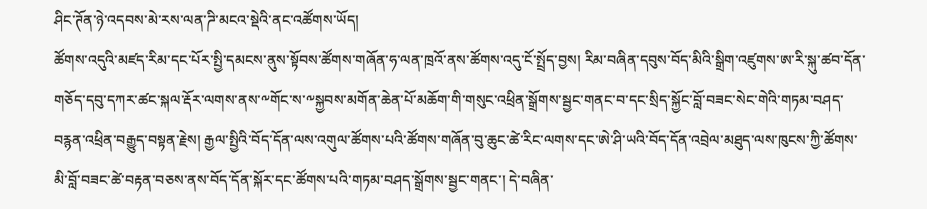ཤིང་ཊོན་ཉེ་འདབས་མེ་རས་ལན་ཌི་མངའ་སྡེའི་ནང་འཚོགས་ཡོད།
ཚོགས་འདུའི་མཛད་རིམ་དང་པོར་སྤྱི་དམངས་ནུས་སྟོབས་ཚོགས་གཞོན་ཧ་ལན་ཁྲའོ་ནས་ཚོགས་འདུ་ངོ་སྤྲོད་བྱས། རིམ་བཞིན་དབུས་བོད་མིའི་སྒྲིག་འཛུགས་ཨ་རི་སྐུ་ཚབ་དོན་གཅོད་དབུ་དཀར་ཚང་སྐལ་རྡོར་ལགས་ནས་༸གོང་ས་༸སྐྱབས་མགོན་ཆེན་པོ་མཆོག་གི་གསུང་འཕྲིན་སྒྲོགས་སྦྱང་གནང་བ་དང་སྲིད་སྐྱོང་བློ་བཟང་སེང་གེའི་གཏམ་བཤད་བརྙན་འཕྲིན་བརྒྱུད་བསྟན་རྗེས། རྒྱལ་སྤྱིའི་བོད་དོན་ལས་འགུལ་ཚོགས་པའི་ཚོགས་གཞོན་བུ་ཆུང་ཚེ་རིང་ལགས་དང་ཨེ་ཤི་ཡའི་བོད་དོན་འབྲེལ་མཐུད་ལས་ཁུངས་ཀྱི་ཚོགས་མི་བློ་བཟང་ཚེ་བརྟན་བཅས་ནས་བོད་དོན་སྐོར་དང་ཚོགས་པའི་གཏམ་བཤད་སྒྲོགས་སྦྱང་གནང་། དེ་བཞིན་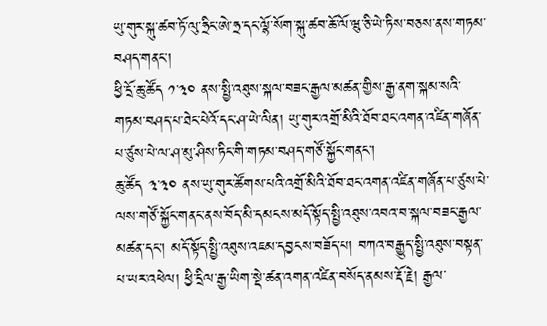ཡུ་གུར་སྐུ་ཚབ་ཏོ་ལུ་ཧྲིང་ཨེ་ཧྲ་དང་ལྷོ་སོག་སྐུ་ཚབ་ཆོ་ལོ་ཝུ་ཅི་ཡེ་ཏིས་བཅས་ནས་གཏམ་བཤད་གནང་།
ཕྱི་དྲོ་ཆུ་ཚོད ༡་༣༠ ནས་སྤྱི་འཐུས་སྐལ་བཟང་རྒྱལ་མཚན་གྱིས་རྒྱ་ནག་སྐམ་སའི་གཏམ་བཤད་པ་ཐེང་པེའོ་དང་ཤ་ཡེ་ལིན། ཡུ་གུར་འགྲོ་མིའི་ཐོབ་ཐང་འགན་འཛིན་གཞོན་པ་ཙུས་པེ་ལ་ཤ་མུ་ཤིས་ཏིང་གི་གཏམ་བཤད་གཙོ་སྐྱོང་གནང་།
ཆུ་ཚོད ༣་༣༠ ནས་ཡུ་གུར་ཚོགས་པའི་འགྲོ་མིའི་ཐོབ་ཐང་འགན་འཛིན་གཞོན་པ་ཙུས་པེ་ལས་གཙོ་སྐྱོང་གནང་ནས་བོད་མི་དམངས་མདོ་སྟོད་སྤྱི་འཐུས་འབའ་བ་སྐལ་བཟང་རྒྱལ་མཚན་དང་། མདོ་སྟོད་སྤྱི་འཐུས་འཇམ་དབྱངས་བཟོད་པ། བཀའ་བརྒྱུད་སྤྱི་འཐུས་བསྟན་པ་ཡར་འཕེལ། ཕྱི་དྲིལ་རྒྱ་ཡིག་སྡེ་ཚན་འགན་འཛིན་བསོད་ནམས་རྡོ་རྗེ། རྒྱལ་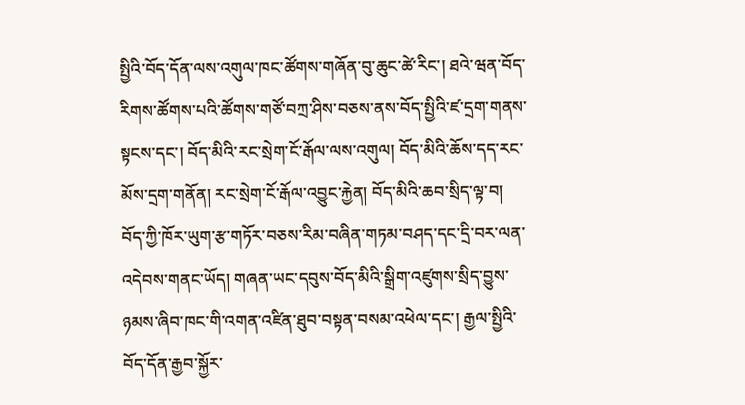སྤྱིའི་བོད་དོན་ལས་འགུལ་ཁང་ཚོགས་གཞོན་བུ་ཆུང་ཚེ་རིང་། ཐའེ་ཝན་བོད་རིགས་ཚོགས་པའི་ཚོགས་གཙོ་བཀྲ་ཤིས་བཅས་ནས་བོད་སྤྱིའི་ཛ་དྲག་གནས་སྟངས་དང་། བོད་མིའི་རང་སྲེག་ངོ་རྒོལ་ལས་འགུལ། བོད་མིའི་ཆོས་དད་རང་མོས་དྲག་གནོན། རང་སྲེག་ངོ་རྒོལ་འབྱུང་རྐྱེན། བོད་མིའི་ཆབ་སྲིད་ལྟ་བ། བོད་ཀྱི་ཁོར་ཡུག་རྩ་གཏོར་བཅས་རིམ་བཞིན་གཏམ་བཤད་དང་དྲི་བར་ལན་འདེབས་གནང་ཡོད། གཞན་ཡང་དབུས་བོད་མིའི་སྒྲིག་འཛུགས་སྲིད་བྱུས་ཉམས་ཞིབ་ཁང་གི་འགན་འཛིན་ཐུབ་བསྟན་བསམ་འཕེལ་དང་། རྒྱལ་སྤྱིའི་བོད་དོན་རྒྱབ་སྐྱོར་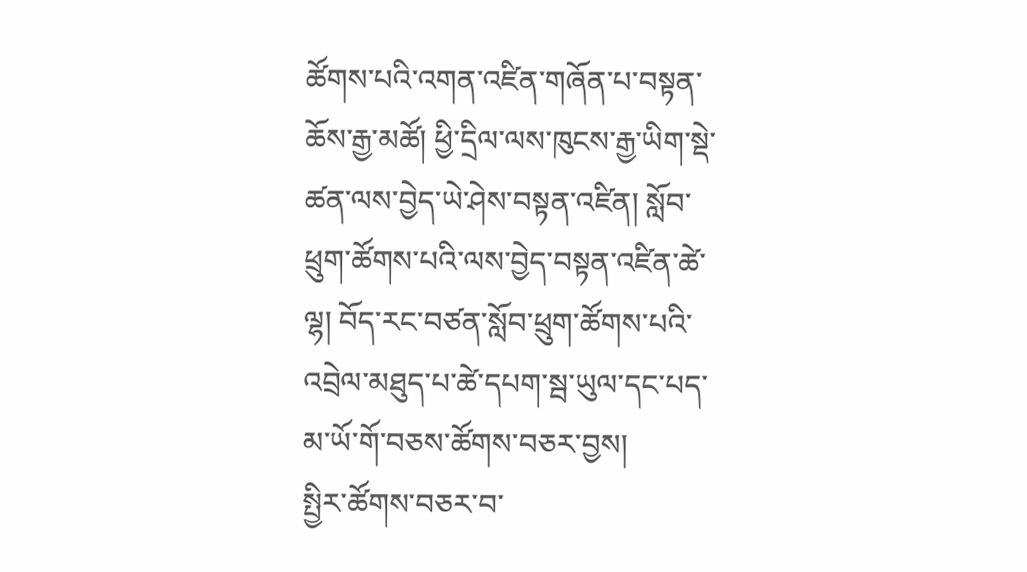ཚོགས་པའི་འགན་འཛིན་གཞོན་པ་བསྟན་ཆོས་རྒྱ་མཚོ། ཕྱི་དྲིལ་ལས་ཁུངས་རྒྱ་ཡིག་སྡེ་ཚན་ལས་བྱེད་ཡེ་ཤེས་བསྟན་འཛིན། སློབ་ཕྲུག་ཚོགས་པའི་ལས་བྱེད་བསྟན་འཛིན་ཚེ་ལྷ། བོད་རང་བཙན་སློབ་ཕྲུག་ཚོགས་པའི་འབྲེལ་མཐུད་པ་ཚེ་དཔག་སྦ་ཡུལ་དང་པད་མ་ཡོ་གོ་བཅས་ཚོགས་བཅར་བྱས།
སྤྱིར་ཚོགས་བཅར་བ་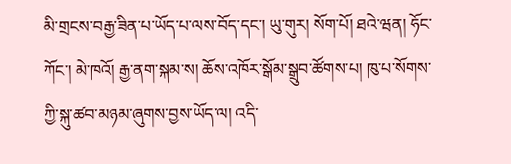མི་གྲངས་བརྒྱ་ཟིན་པ་ཡོད་པ་ལས་བོད་དང་། ཡུ་གུར། སོག་པོ། ཐའེ་ཝན། ཧོང་ཀོང་། མེ་ཁའོ། རྒྱ་ནག་སྐམ་ས། ཆོས་འཁོར་སྒོམ་སྒྲུབ་ཚོགས་པ། ཁུ་པ་སོགས་ཀྱི་སྐུ་ཚབ་མཉམ་ཞུགས་བྱས་ཡོད་ལ། འདི་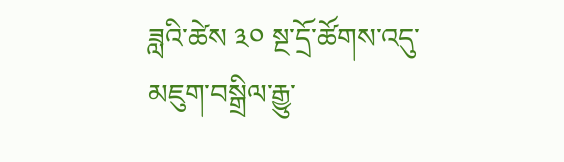ཟླའི་ཚེས ༣༠ སྔ་དྲོ་ཚོགས་འདུ་མཇུག་བསྒྲིལ་རྒྱུ་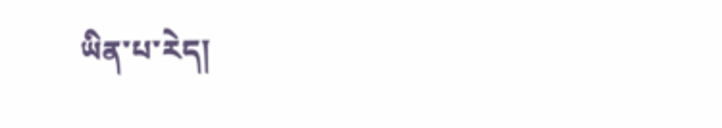ཡིན་པ་རེད།